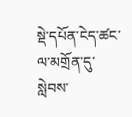སྡེ་དཔོན་ངེད་ཚང་ལ་མགྲོན་དུ་སླེབས་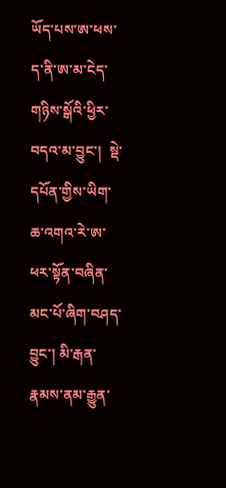ཡོད་པས་ཨ་ཕས་ད་ནི་ཨ་མ་ངེད་གཉིས་སྒོའི་ཕྱིར་བདའ་མ་བྱུང་།  སྡེ་དཔོན་གྱིས་ཡིག་ཆ་འགའ་རེ་ཨ་ཕར་སྟོན་བཞིན་མང་པོ་ཞིག་བཤད་བྱུང་། མི་རྒན་རྣམས་ནམ་རྒྱུན་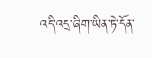འདི་འདྲ་ཞིག་ཡིན་ཏེ་དོན་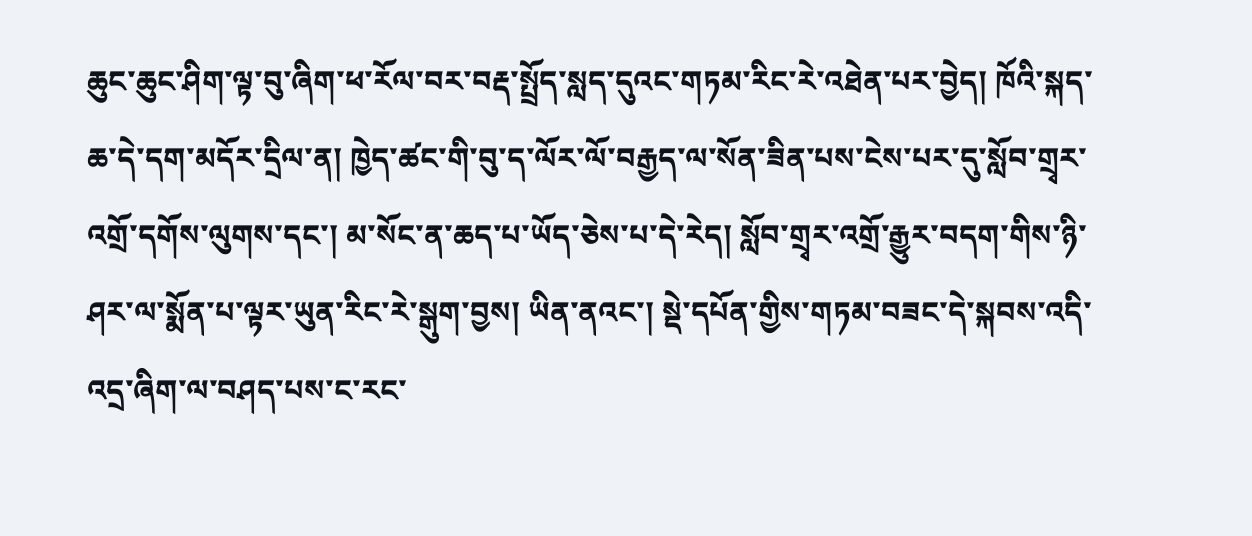ཆུང་ཆུང་ཤིག་ལྟ་བུ་ཞིག་ཕ་རོལ་བར་བརྡ་སྤྲོད་སླད་དུའང་གཏམ་རིང་རེ་འཐེན་པར་བྱེད། ཁོའི་སྐད་ཆ་དེ་དག་མདོར་དྲིལ་ན། ཁྱེད་ཚང་གི་བུ་ད་ལོར་ལོ་བརྒྱད་ལ་སོན་ཟིན་པས་ངེས་པར་དུ་སློབ་གྲྭར་འགྲོ་དགོས་ལུགས་དང་། མ་སོང་ན་ཆད་པ་ཡོད་ཅེས་པ་དེ་རེད། སློབ་གྲྭར་འགྲོ་རྒྱུར་བདག་གིས་ཉི་ཤར་ལ་སྨོན་པ་ལྟར་ཡུན་རིང་རེ་སྒུག་བྱས། ཡིན་ནའང་། སྡེ་དཔོན་གྱིས་གཏམ་བཟང་དེ་སྐབས་འདི་འདྲ་ཞིག་ལ་བཤད་པས་ང་རང་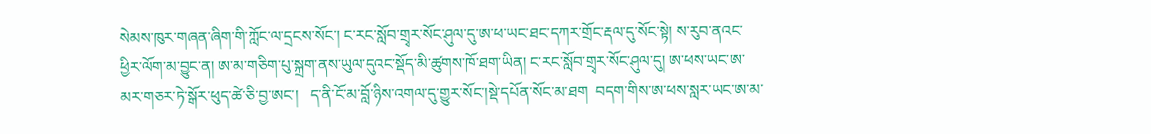སེམས་ཁུར་གཞན་ཞིག་གི་ཀློང་ལ་དྲངས་སོང་། ང་རང་སློབ་གྲྭར་སོང་ཤུལ་དུ་ཨ་ཕ་ཡང་ཐང་དཀར་གྲོང་རྡལ་དུ་སོང་སྟེ། ས་རུབ་ནའང་ཕྱིར་ལོག་མ་བྱུང་ན། ཨ་མ་གཅིག་པུ་སྐྲག་ནས་ཡུལ་དུའང་སྡོད་མི་ཚུགས་ཁོ་ཐག་ཡིན། ང་རང་སློབ་གྲྭར་སོང་ཤུལ་དུ། ཨ་ཕས་ཡང་ཨ་མར་གཅར་ཏེ་སྒོར་ཕུད་ཚེ་ཅི་བྱ་ཨང་།   ད་ནི་ངོ་མ་བློ་ཉིས་འགལ་དུ་གྱུར་སོང་།སྡེ་དཔོན་སོང་མ་ཐག  བདག་གིས་ཨ་ཕས་སླར་ཡང་ཨ་མ་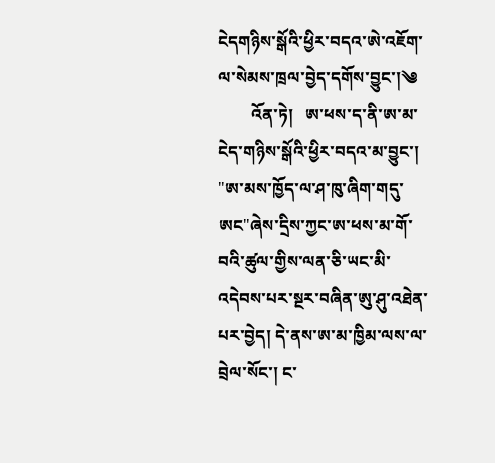ངེདགཉིས་སྒོའི་ཕྱིར་བདའ་ཨེ་འཇོག་ལ་སེམས་ཁྲལ་བྱེད་དགོས་བྱུང་།༄
        འོན་ཏེ།   ཨ་ཕས་ད་ནི་ཨ་མ་ངེད་གཉིས་སྒོའི་ཕྱིར་བདའ་མ་བྱུང་།  "ཨ་མས་ཁྱོད་ལ་ཤ་ཁུ་ཞིག་གདུ་ཨང"ཞེས་དྲིས་ཀྱང་ཨ་ཕས་མ་གོ་བའི་ཚུལ་གྱིས་ལན་ཅི་ཡང་མི་འདེབས་པར་སྔར་བཞིན་ཨུ་ཤུ་འཐེན་པར་བྱེད། དེ་ནས་ཨ་མ་ཁྱིམ་ལས་ལ་བྲེལ་སོང་། ང་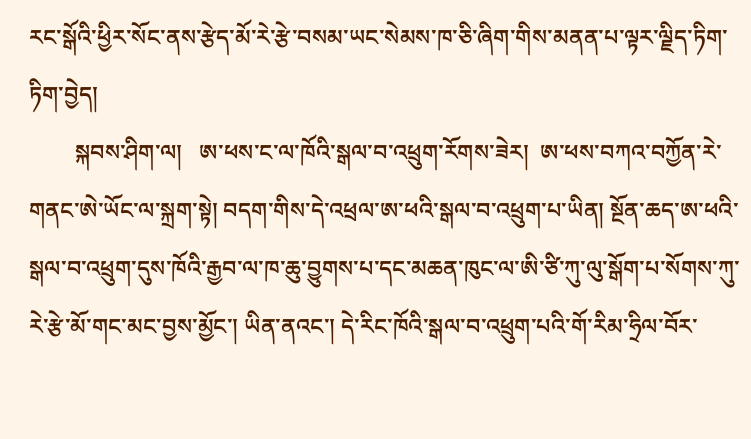རང་སྒོའི་ཕྱིར་སོང་ནས་རྩེད་མོ་རེ་རྩེ་བསམ་ཡང་སེམས་ཁ་ཅི་ཞིག་གིས་མནན་པ་ལྟར་ལྗིད་ཏིག་ཏིག་བྱེད།
        སྐབས་ཤིག་ལ།   ཨ་ཕས་ང་ལ་ཁོའི་སྒལ་བ་འཕྲུག་རོགས་ཟེར།  ཨ་ཕས་བཀའ་བཀྱོན་རེ་གནང་ཨེ་ཡོང་ལ་སྐྲག་སྟེ། བདག་གིས་དེ་འཕྲལ་ཨ་ཕའི་སྒལ་བ་འཕྲུག་པ་ཡིན། སྔོན་ཆད་ཨ་ཕའི་སྒལ་བ་འཕྲུག་དུས་ཁོའི་རྒྱབ་ལ་ཁ་ཆུ་བྱུགས་པ་དང་མཆན་ཁུང་ལ་ཨི་ཙི་ཀུ་ལུ་སྒོག་པ་སོགས་ཀུ་རེ་རྩེ་མོ་གང་མང་བྱས་མྱོང་། ཡིན་ནའང་། དེ་རིང་ཁོའི་སྒལ་བ་འཕྲུག་པའི་གོ་རིམ་ཧྲིལ་བོར་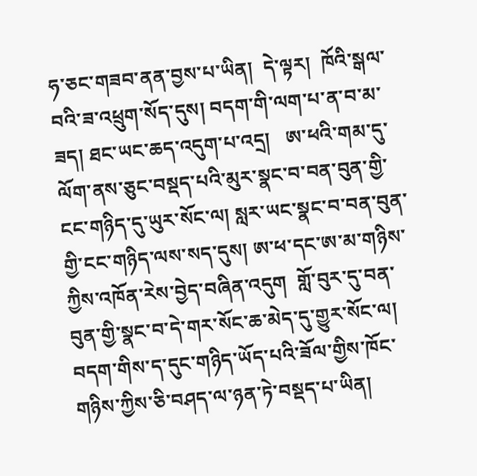ཧ་ཅང་གཟབ་ནན་བྱས་པ་ཡིན།  དེ་ལྟར།  ཁོའི་སྒལ་བའི་ཟ་འཕྲུག་སོད་དུས། བདག་གི་ལག་པ་ན་བ་མ་ཟད། ཐང་ཡང་ཆད་འདུག་པ་འདྲ།   ཨ་ཕའི་གམ་དུ་ལོག་ནས་ཅུང་བསྡད་པའི་མུར་སྣང་བ་བན་བུན་གྱི་ངང་གཉིད་དུ་ཡུར་སོང་ལ། སླར་ཡང་སྣང་བ་བན་བུན་གྱི་ངང་གཉིད་ལས་སད་དུས། ཨ་ཕ་དང་ཨ་མ་གཉིས་ཀྱིས་འཁོན་རེས་བྱེད་བཞིན་འདུག  གློ་བུར་དུ་བན་བུན་གྱི་སྣང་བ་དེ་གར་སོང་ཆ་མེད་དུ་གྱུར་སོང་ལ། བདག་གིས་ད་དུང་གཉིད་ཡོད་པའི་ཟོལ་གྱིས་ཁོང་གཉིས་ཀྱིས་ཅི་བཤད་ལ་ཉན་ཏེ་བསྡད་པ་ཡིན།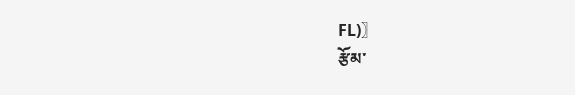FL)〗
རྩོམ་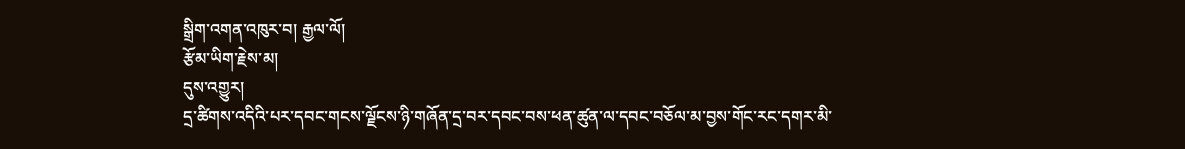སྒྲིག་འགན་འཁུར་བ། རྒྱལ་ལོ།
རྩོམ་ཡིག་རྗེས་མ།
དུས་འགྱུར།
དྲ་ཚིགས་འདིའི་པར་དབང་གངས་ལྗོངས་ཉི་གཞོན་དྲ་བར་དབང་བས་ཕན་ཚུན་ལ་དབང་བཅོལ་མ་བྱས་གོང་རང་དགར་མི་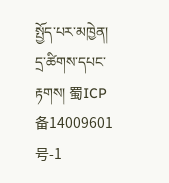སྤྱོད་པར་མཁྱེན།
དྲ་ཚིགས་དཔང་རྟགས། 蜀ICP备14009601号-1